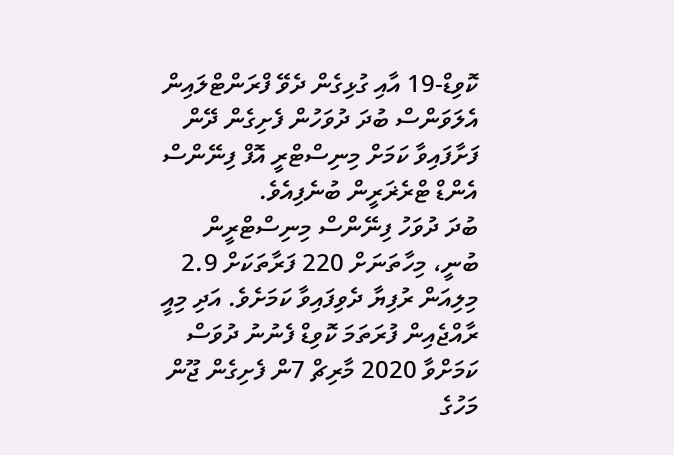ކޮވިޑް-19 އާއި ގުޅިގެން ދެވޭ ފްރަންޓްލައިން އެލަވަންސް ބުދަ ދުވަހުން ފެށިގެން ދޭން ފަށާފައިވާ ކަމަށް މިނިސްޓްރީ އޮފް ފިނޭންސް އެންޑް ޓްރެޜަރީން ބުނެފިއެވެ.
ބުދަ ދުވަހު ފިނޭންސް މިނިސްޓްރީން ބުނީ، މިހާތަނަށް 220 ފަރާތަކަށް 2.9 މިލިއަން ރުފިޔާ ދެވިފައިވާ ކަމަށެވެ. އަދި މިއީ ރާއްޖެއިން ފުރަތަމަ ކޮވިޑް ފެނުނު ދުވަސް ކަމަށްވާ 2020 މާރިޗް 7ން ފެށިގެން ޖޫން މަހުގެ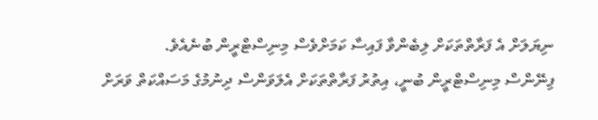ނިޔަލަށް އެ ފަރާތްތަކަށް ލިބެންވާ ފައިސާ ކަމަށްވެސް މިނިސްޓްރީން ބުނެއެވެ.
ފިނޭންސް މިނިސްޓްރީން ބުނީ، އިތުރު ފަރާތްތަކަށް އެލަވަންސް ދިނުމުގެ މަސައްކަތް ވަރަށް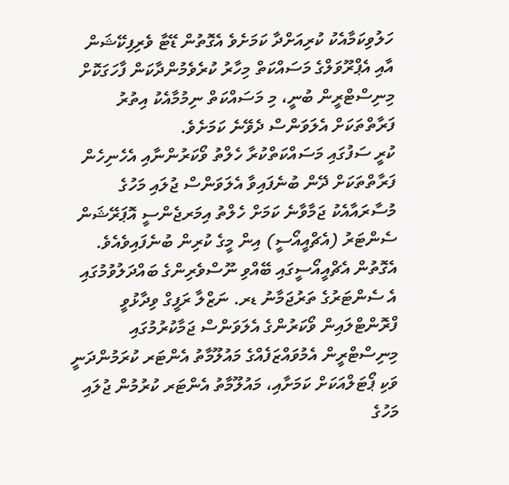ހަލުވިކަމާއެކު ކުރިއަށްދާ ކަމަށެވެ އެގޮތުން ޑޭޓާ ވެރިފިކޭޝަން އާއި އެޕްރޫވަލްގެ މަސައްކަތް މިހާރު ކުރެވެމުންދާކަން ފާހަގަކޮށް މިނިސްޓްރީން ބުނީ، މި މަސައްކަތް ނިމުމާއެކު އިތުރު ފަރާތްތަކަށް އެލަވަންސް ދެވޭނެ ކަމަށެވެ.
ކުރީ ސަފުގައި މަސައްކަތްކުރާ ހެލްތު ވޯކަރުންނާއި އެހެނިހެން ފަރާތްތަކަށް ދޭން ބުނެފައިވާ އެލަވަންސް ޖުލައި މަހުގެ މުސާރައާއެކު ޖަމާވާނެ ކަމަށް ހެލްތު އިމަރޖެންސީ އޮޕަރޭޝަން ސެންޓަރު (އެޗްއީއޯސީ) އިން މީގެ ކުރިން ބުނެފައިވެއެވެ. އެގޮތުން އެޗްއީއޯސީގައި ބޭއްވި ނޫސްވެރިންގެ ބައްދަލުވުމުގައި އެ ސެންޓަރުގެ ތަރުޖަމާނު ޑރ. ނަޒްލާ ރަފީގް ވިދާޅުވީ ފްރޮންޓްލައިން ވޯކަރުންގެ އެލަވަންސް ޖަމާކުރުމުގައި މިނިސްޓްރީން އެމުވައްޒަފެއްގެ މައުލޫމާތު އެންޓަރ ކުރަމުންދަނީ ވަކި ޕޯޓަލްއަކަށް ކަމަށާއި، މައުލޫމާތު އެންޓަރ ކުރުމުން ޖުލައި މަހުގެ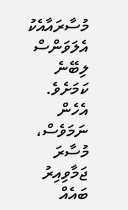މުސާރައާއެކު އެލަވަންސް ލިބޭނެ ކަމަށެވެ. އެހެން ނަމަވެސް، މުސާރަ ޖަމާވިއިރު ބައެއް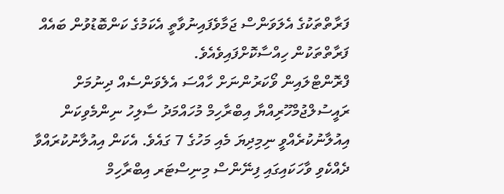ފަރާތްތަކުގެ އެލަވަންސް ޖަމާވެފައިނުވާތީ އެކަމުގެ ކަންބޮޑުވުން ބައެއް ފަރާތްތަކުން ހިއްސާކޮށްފައިވެއެވެ.
ފްރޮންޓްލައިން ވޯކަރުންނަށް ހާއްސަ އެލެވަންސެއް ދިނުމަށް ރައީސުލްޖުމްހޫރިއްޔާ އިބްރާހިމް މުހައްމަދު ސާލިހު ނިންމެވިކަން އިއުލާނުކުރެއްވީ ނިމިދިޔަ މެއި މަހުގެ 7 ގައެވެ. އެކަން އިއުލާނުކުރައްވާ ދެއްކެވި ވާހަކައިގައި ފިނޭންސް މިނިސްޓަރ އިބްރާހިމް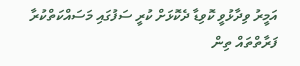އަމީރު ވިދާޅުވީ ކޮވިޑާ ދެކޮޅަށް ކުރީ ސަފުގައި މަސައްކަތްކުރާ ފަރާތްތައް ތިން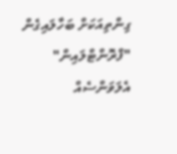ގިންތިއަކަށް ބަހާލައިގެން "ފްރޮންޓްލައިން" އެލަވަންސެއް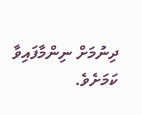ދިނުމަށް ނިންމާފައިވާ ކަމަށެވެ.